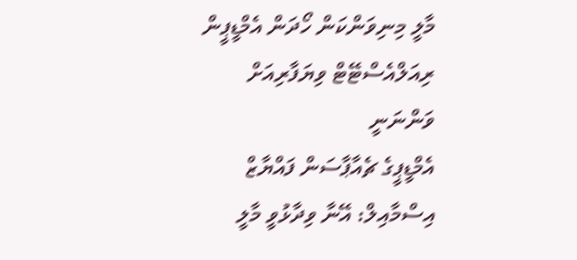މާލީ މިނިވަންކަން ހޯދަން އެމްޑީޕީން ރިއަލްއެސްޓޭޓް ވިޔަފާރިއަށް ވަންނަނީ
އެމްޑީޕީގެ ޗެއާޕާސަން ފައްޔާޒް އިސްމާއިލް: އޭނާ ވިދާޅުވީ މާލީ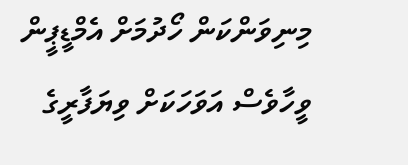މިނިވަންކަން ހޯދުމަށް އެމްޑީޕީން ވީހާވެސް އަވަހަކަށް ވިޔަފާރީގެ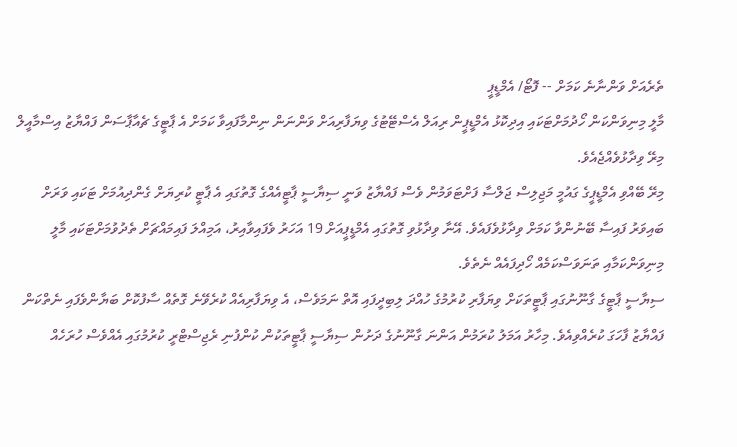ތެރެއަށް ވަންނާނެ ކަމަށް -- ފޮޓޯ/ އެމްޑީޕީ
މާލީ މިނިވަންކަން ހޯދުމަށްޓަކައި އިދިކޮޅު އެމްޑީޕީން ރިއަލް އެސްޓޭޓުގެ ވިޔަފާރިއަށް ވަންނަން ނިންމާފައިވާ ކަމަށް އެ ޕާޓީގެ ޗެއާޕާސަން ފައްޔާޒު އިސްމާއީލް މިރޭ ވިދާޅުވެއްޖެއެވެ.
މިރޭ ބޭއްވި އެމްޑީޕީގެ ގައުމީ މަޖިލިސް ޖަލްސާ ފަށްޓަވަމުން ވެސް ފައްޔާޒު ވަނީ ސިޔާސީ ޕާޓީއެއްގެ ގޮތުގައި އެ ޕާޓީ ކުރިޔަށް ގެންދިއުމަށް ޓަކައި ވަރަށް ބައިވަރު ފައިސާ ބޭނުންވާ ކަމަށް ވިދާޅުވެފައެވެ. އޭނާ ވިދާޅުވި ގޮތުގައި އެމްޑީޕީއަށް 19 އަހަރު ވެފައިވާއިރު، އަމިއްލަ ފައިމައްޗަށް ތެދުވުމަށްޓަކައި މާލީ މިނިވަންކަމާއި ތަނަވަސްކަމެއް ހޯދިފައެއް ނެތެވެ.
ސިޔާސީ ޕާޓީގެ ގާނޫނުގައި ޕާޓީތަކަށް ވިޔަފާރި ކުރުމުގެ ހުއްދަ ލިބިދީފައި އޮތް ނަމަވެސް، އެ ވިޔަފާރިއެއް ކުރެވޭނެ ގޮތެއް ސާފުކޮށް ބަޔާންވެފައި ނެތްކަން ފައްޔާޒު ފާހަގަ ކުރެއްވިއެވެ. މިހާރު އަމަލު ކުރަމުން އަންނަ ގާނޫނުގެ ދަށުން ސިޔާސީ ޕާޓީތަކުން ކުންފުނި ރެޖިސްޓްރީ ކުރުމުގައި އެއްވެސް ހުރަހެއް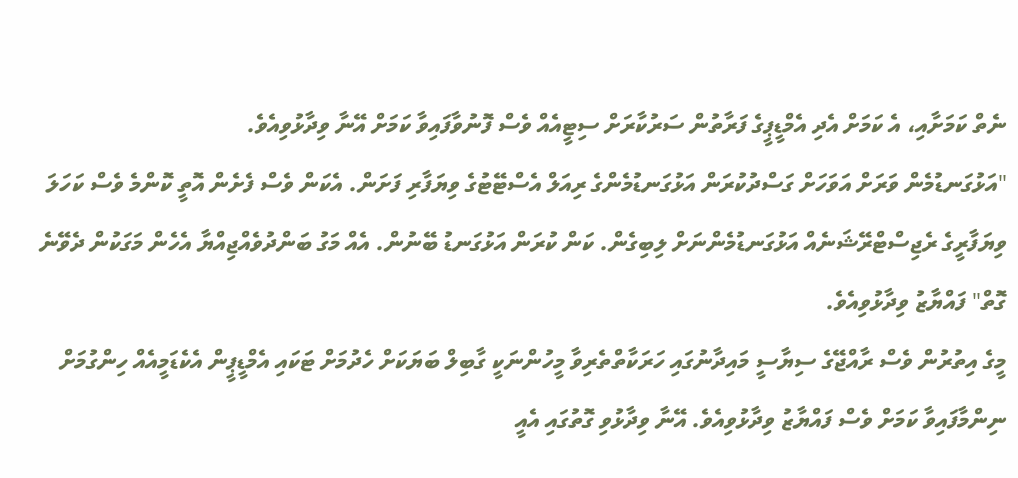ނެތް ކަމަށާއި، އެ ކަމަށް އެދި އެމްޑީޕީގެ ފަރާތުން ސަރުކާރަށް ސިޓީއެއް ވެސް ފޮނުވާފައިވާ ކަމަށް އޭނާ ވިދާޅުވިއެވެ.
"އަޅުގަނޑުމެން ވަރަށް އަވަހަށް ގަސްދުކުރަން އަޅުގަނޑުމެންގެ ރިއަލް އެސްޓޭޓުގެ ވިޔަފާރި ފަށަން. އެކަން ވެސް ފެށެން އޮތީ ކޮންމެ ވެސް ކަހަލަ ވިޔަފާރީގެ ރެޖިސްޓްރޭޝަނެއް އަޅުގަނޑުމެންނަށް ލިބިގެން. ކަން ކުރަން އަޅުގަނޑު ބޭނުން. އެއް މަގު ބަންދުވެއްޖިއްޔާ އެހެން މަގަކުން ދެވޭނެ ގޮތް" ފައްޔާޒު ވިދާޅުވިއެވެ.
މީގެ އިތުރުން ވެސް ރާއްޖޭގެ ސިޔާސީ މައިދާނުގައި ހަރަކާތްތެރިވާ މީހުންނަކީ ގާބިލް ބަޔަކަށް ހެދުމަށް ޓަކައި އެމްޑީޕީން އެކެޑަމީއެއް ހިންގުމަށް ނިންމާފައިވާ ކަމަށް ވެސް ފައްޔާޒު ވިދާޅުވިއެވެ. އޭނާ ވިދާޅުވި ގޮތުގައި އެއީ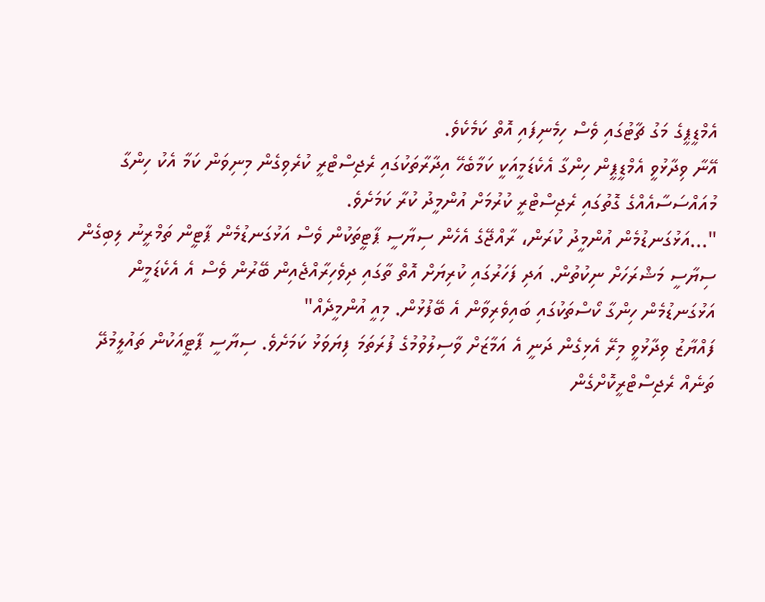އެމްޑީޕީގެ މަގު ޗާޓުގައި ވެސް ހިމެނިފައި އޮތް ކަމެކެވެ.
އޭނާ ވިދާޅުވީ އެމްޑީޕީން ހިންގާ އެކެޑަމީއަކީ ކަމާބެހޭ އިދާރާތަކުގައި ރެޖިސްޓްރީ ކުރެވިގެން މިނިވަން ކަމާ އެކު ހިންގާ މުއައްސަސާއެއްގެ ގޮތުގައި ރެޖިސްޓްރީ ކުރުމަށް އުންމީދު ކުރާ ކަމަށެވެ.
"...އަޅުގަނޑުމެން އުންމީދު ކުރަން، ރާއްޖޭގެ އެހެން ސިޔާސީ ޕާޓީތަކުން ވެސް އަޅުގަނޑުމެން ޕާޓީން ތަމްރީނު ލިބިގެން ސިޔާސީ މަޝްރަހަށް ނިކުތުން. އަދި ފަހަރުގައި ކުރިޔަށް އޮތް ތާގައި ދިވެހިރާއްޖެއިން ބޭރުން ވެސް އެ އެކެޑަމީން އަޅުގަނޑުމެން ހިންގާ ކޯސްތަކުގައި ބައިވެރިވާން އެ ބޭފުޅުން. މިއީ އުންމީދެއް"
ފައްޔާޒު ވިދާޅުވީ މިރޭ އެޅިގެން ދަނީ އެ އަމާޒަށް ވާސިލުވުމުގެ ފުރަތަމަ ފިޔަވަޅު ކަމަށެވެ. ސިޔާސީ ޕާޓީއަކުން ތައުލީމުދޭ ތަނެއް ރެޖިސްޓްރީކޮށްގެން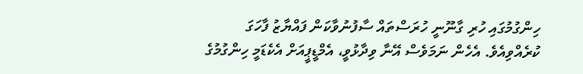ހިންގުމުގައި ހުރި ގާނޫނީ ހުރަސްތައް ސާފުނުވާކަން ފައްޔާޒު ފާހަގަ ކުރެއްވިއެވެ. އެހެން ނަމަވެސް އޭނާ ވިދާޅުވީ، އެމްޑީޕީއަށް އެކެޑަމީ ހިންގުމުގެ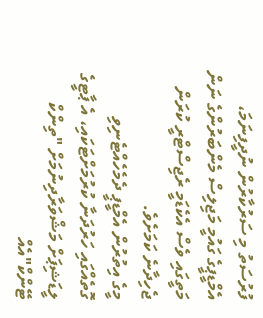ފުރުސަތު މި ސަރުކާރުން ނުދީފިނަމަ، އެމްޑީޕީގެ ގައުމީ މަޖިލިސް މެންބަރުންގެ ނަން މަތީގައި ވެސް އެކެޑަމީ ރެޖިސްޓްރީ ކުރަން ޖެހިދާނެ ކަމަށެވެ.
މީގެ އިތުރުން އެމްޑީޕީ ދެމެހެއްޓެނިވި ގޮތެއްގައި ހަރުދަނާ ކުރުމަށްޓަކައި، އެ ޕާޓީގެ ލީޑަޝިޕަށް މަޝްވަރާދިނުމަށް "ތިންކް ޓޭންކް"އެއް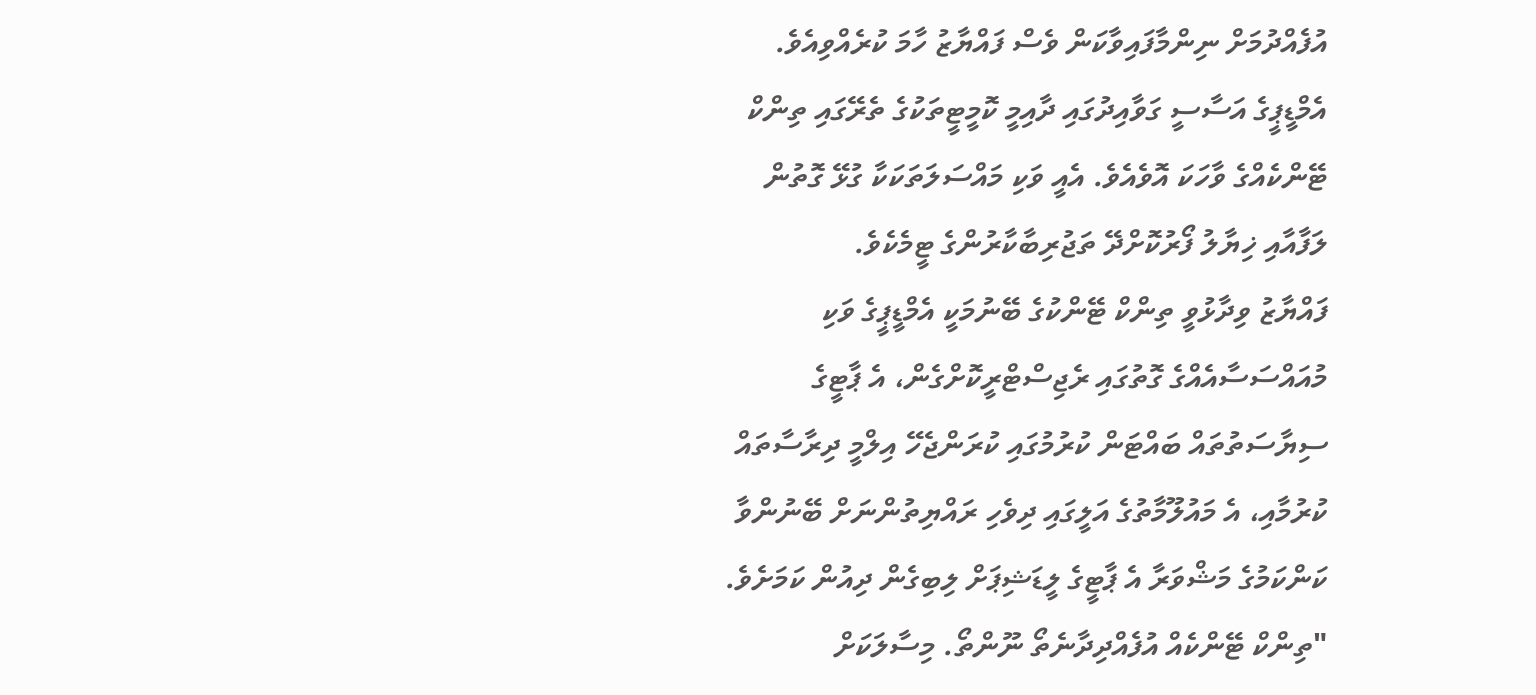އުފެއްދުމަށް ނިންމާފައިވާކަން ވެސް ފައްޔާޒު ހާމަ ކުރެއްވިއެވެ.
އެމްޑީޕީގެ އަސާސީ ގަވާއިދުގައި ދާއިމީ ކޮމީޓީތަކުގެ ތެރޭގައި ތިންކް ޓޭންކެއްގެ ވާހަކަ އޮވެއެވެ. އެއީ ވަކި މައްސަލަތަކަކާ ގުޅޭ ގޮތުން ލަފާއާއި ޚިޔާލު ފޯރުކޮށްދޭ ތަޖުރިބާކާރުންގެ ޓީމެކެވެ.
ފައްޔާޒު ވިދާޅުވީ ތިންކް ޓޭންކުގެ ބޭނުމަކީ އެމްޑީޕީގެ ވަކި މުއައްސަސާއެއްގެ ގޮތުގައި ރެޖިސްޓްރީކޮށްގެން، އެ ޕާޓީގެ ސިޔާސަތުތައް ބައްޓަން ކުރުމުގައި ކުރަންޖެހޭ އިލްމީ ދިރާސާތައް ކުރުމާއި، އެ މައުލޫމާތުގެ އަލީގައި ދިވެހި ރައްޔިތުންނަށް ބޭނުންވާ ކަންކަމުގެ މަޝްވަރާ އެ ޕާޓީގެ ލީޑަޝިޕަށް ލިބިގެން ދިއުން ކަމަށެވެ.
"ތިންކް ޓޭންކެއް އުފެއްދިދާނެތޯ ނޫންތޯ. މިސާލަކަށް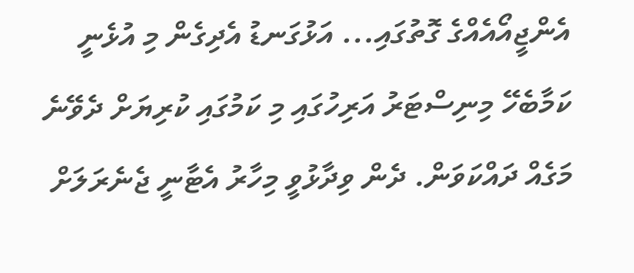އެންޖީއޯއެއްގެ ގޮތުގައި... އަޅުގަނޑު އެދިގެން މި އުޅެނީ ކަމާބެހޭ މިނިސްޓަރު އަރިހުގައި މި ކަމުގައި ކުރިޔަށް ދެވޭނެ މަގެއް ދައްކަވަން. ދެން ވިދާޅުވީ މިހާރު އެޓާނީ ޖެނެރަލަށް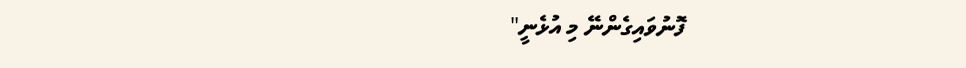ފޮނުވައިގެންނޭ މި އުޅެނީ"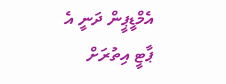އެމްޑީޕީން ދަނީ އެ ޕާޓީ އިތުރަށް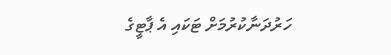ހަރުދަނާކުރުމަށް ޓަކައި އެ ޕާޓީގެ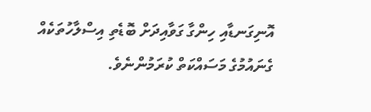އޮނިގަނޑާއި ހިންގާ ގަވާއިދަށް ބޮޑެތި އިސްލާހުތަކެއް ގެނައުމުގެ މަސައްކަތް ކުރަމުންނެވެ.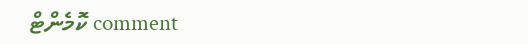comment ކޮމެންޓް